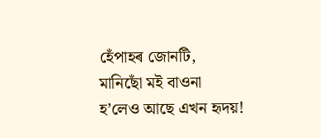হেঁপাহৰ জোনটি,
মানিছোঁ মই বাওনা
হ’লেও আছে এখন হৃদয়!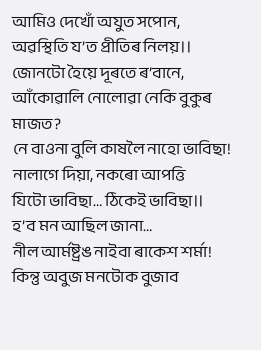আমিও দেখোঁ অযুত সপোন,
অৱস্থিতি য’ত প্ৰীতিৰ নিলয়।।
জোনটো হৈয়ে দূৰতে ৰ’বানে,
আঁকোৱালি নোলোৱা নেকি বুকুৰ মাজত?
নে বাওনা বুলি কাষলৈ নাহো ভাবিছা!
নালাগে দিয়া, নকৰো আপত্তি
যিটো ভাবিছা… ঠিকেই ভাবিছা।।
হ’ব মন আছিল জানা…
নীল আৰ্মষ্ট্ৰঙ নাইবা ৰাকেশ শৰ্মা!
কিন্তু অবুজ মনটোক বুজাব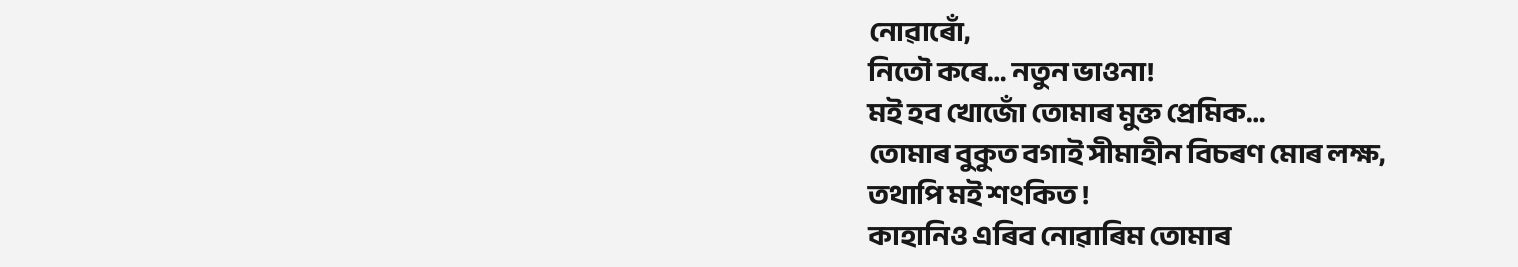নোৱাৰোঁ,
নিতৌ কৰে… নতুন ভাওনা!
মই হব খোজোঁ তোমাৰ মুক্ত প্ৰেমিক…
তোমাৰ বুকুত বগাই সীমাহীন বিচৰণ মোৰ লক্ষ,
তথাপি মই শংকিত !
কাহানিও এৰিব নোৱাৰিম তোমাৰ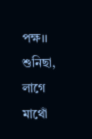পক্ষ।।
শুনিছা,
লাগে মাথোঁ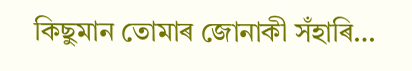কিছুমান তোমাৰ জোনাকী সঁহাৰি…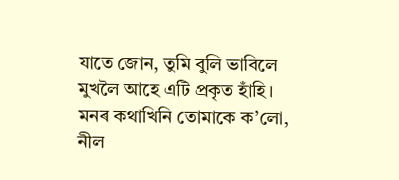যাতে জোন, তুমি বুলি ভাবিলে মুখলৈ আহে এটি প্ৰকৃত হাঁহি।
মনৰ কথাখিনি তোমাকে ক’লো,
নীল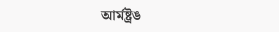আৰ্মষ্ট্ৰঙ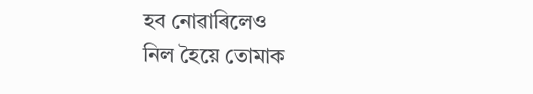হব নোৱাৰিলেও
নিল হৈয়ে তোমাক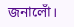জনালোঁ।